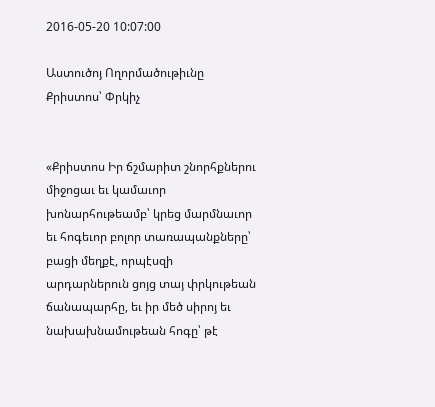2016-05-20 10:07:00

Աստուծոյ Ողորմածութիւնը Քրիստոս՝ Փրկիչ


«Քրիստոս Իր ճշմարիտ շնորհքներու միջոցաւ եւ կամաւոր խոնարհութեամբ՝ կրեց մարմնաւոր եւ հոգեւոր բոլոր տառապանքները՝ բացի մեղքէ, որպէսզի արդարներուն ցոյց տայ փրկութեան ճանապարհը, եւ իր մեծ սիրոյ եւ նախախնամութեան հոգը՝ թէ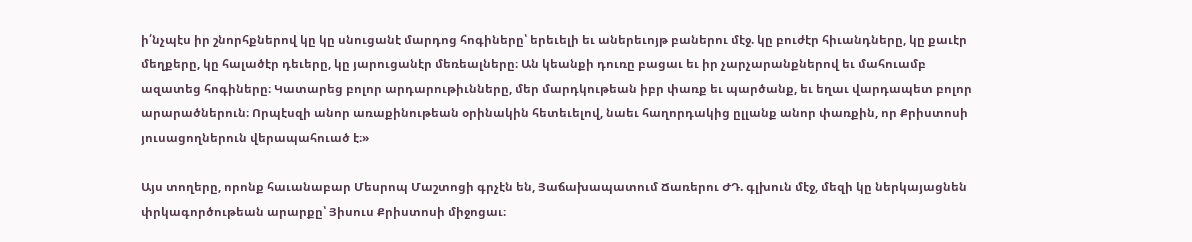ի՛նչպէս իր շնորհքներով կը կը սնուցանէ մարդոց հոգիները՝ երեւելի եւ աներեւոյթ բաներու մէջ. կը բուժէր հիւանդները, կը քաւէր մեղքերը, կը հալածէր դեւերը, կը յարուցանէր մեռեալները։ Ան կեանքի դուռը բացաւ եւ իր չարչարանքներով եւ մահուամբ ազատեց հոգիները։ Կատարեց բոլոր արդարութիւնները, մեր մարդկութեան իբր փառք եւ պարծանք, եւ եղաւ վարդապետ բոլոր արարածներուն։ Որպէսզի անոր առաքինութեան օրինակին հետեւելով, նաեւ հաղորդակից ըլլանք անոր փառքին, որ Քրիստոսի յուսացողներուն վերապահուած է։»

Այս տողերը, որոնք հաւանաբար Մեսրոպ Մաշտոցի գրչէն են, Յաճախապատում Ճառերու ԺԴ. գլխուն մէջ, մեզի կը ներկայացնեն փրկագործութեան արարքը՝ Յիսուս Քրիստոսի միջոցաւ։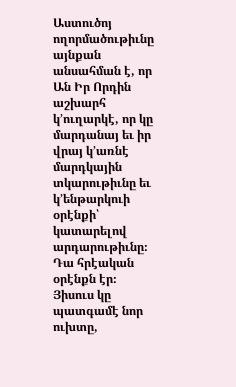Աստուծոյ ողորմածութիւնը այնքան անսահման է, որ Ան Իր Որդին աշխարհ կʼուղարկէ, որ կը մարդանայ եւ իր վրայ կʼառնէ մարդկային տկարութիւնը եւ կʼենթարկուի օրէնքի՝ կատարելով արդարութիւնը։ Դա հրէական օրէնքն էր։ Յիսուս կը պատգամէ նոր ուխտը,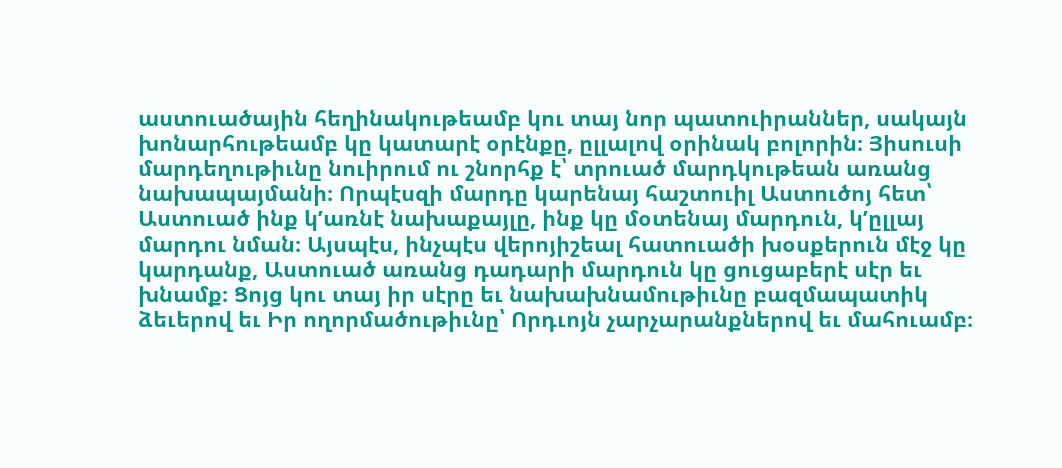աստուածային հեղինակութեամբ կու տայ նոր պատուիրաններ, սակայն խոնարհութեամբ կը կատարէ օրէնքը, ըլլալով օրինակ բոլորին։ Յիսուսի մարդեղութիւնը նուիրում ու շնորհք է՝ տրուած մարդկութեան առանց նախապայմանի։ Որպէսզի մարդը կարենայ հաշտուիլ Աստուծոյ հետ՝ Աստուած ինք կʼառնէ նախաքայլը, ինք կը մօտենայ մարդուն, կʼըլլայ մարդու նման։ Այսպէս, ինչպէս վերոյիշեալ հատուածի խօսքերուն մէջ կը կարդանք, Աստուած առանց դադարի մարդուն կը ցուցաբերէ սէր եւ խնամք։ Ցոյց կու տայ իր սէրը եւ նախախնամութիւնը բազմապատիկ ձեւերով եւ Իր ողորմածութիւնը՝ Որդւոյն չարչարանքներով եւ մահուամբ։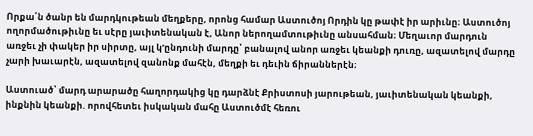Որքա՛ն ծանր են մարդկութեան մեղքերը, որոնց համար Աստուծոյ Որդին կը թափէ իր արիւնը։ Աստուծոյ ողորմածութիւնը եւ սէրը յաւիտենական է, Անոր ներողամտութիւնը անսահման։ Մեղաւոր մարդուն առջեւ չի փակեր իր սիրտը, այլ կʼընդունի մարդը՝ բանալով անոր առջեւ կեանքի դուռը, ազատելով մարդը չարի խաւարէն, ազատելով զանոնք մահէն, մեղքի եւ դեւին ճիրաններէն։

Աստուած՝ մարդ արարածը հաղորդակից կը դարձնէ Քրիստոսի յարութեան, յաւիտենական կեանքի, ինքնին կեանքի. որովհետեւ իսկական մահը Աստուծմէ հեռու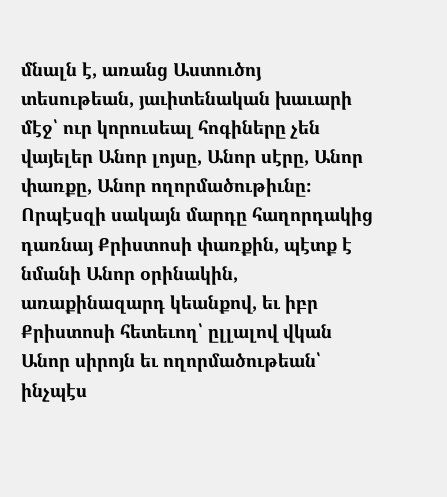մնալն է, առանց Աստուծոյ տեսութեան, յաւիտենական խաւարի մէջ՝ ուր կորուսեալ հոգիները չեն վայելեր Անոր լոյսը, Անոր սէրը, Անոր փառքը, Անոր ողորմածութիւնը։ Որպէսզի սակայն մարդը հաղորդակից դառնայ Քրիստոսի փառքին, պէտք է նմանի Անոր օրինակին, առաքինազարդ կեանքով, եւ իբր Քրիստոսի հետեւող՝ ըլլալով վկան Անոր սիրոյն եւ ողորմածութեան՝ ինչպէս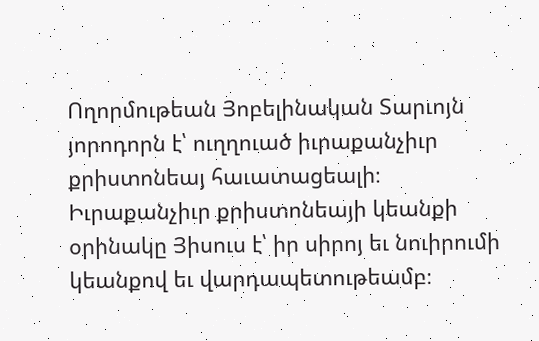Ողորմութեան Յոբելինական Տարւոյն յորոդորն է՝ ուղղուած իւրաքանչիւր քրիստոնեայ հաւատացեալի։ Իւրաքանչիւր քրիստոնեայի կեանքի օրինակը Յիսուս է՝ իր սիրոյ եւ նուիրումի կեանքով եւ վարդապետութեամբ։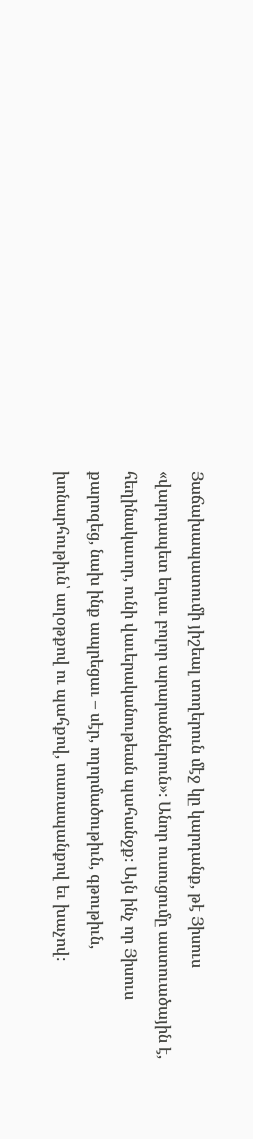Յաճախապատումի յիշեալ տողերուն մէջ կը կարդանք, թէ Յիսուս «վարդապետ եղաւ բոլոր արարածներուն»։ Անոր ուսուցումը աստուածային է, հեղինակաւոր, ունի վաւերականութեան պահանջք։ Այն ինչ որ Յիսուս քարոզեց, նախ ինք ապրեցաւ – սէր, ողորմածութիւն, գթութիւն, խոնարհութիւն՝ աղօթքով ու պահքով, տառապանքով եւ խաչով։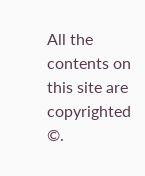All the contents on this site are copyrighted ©.